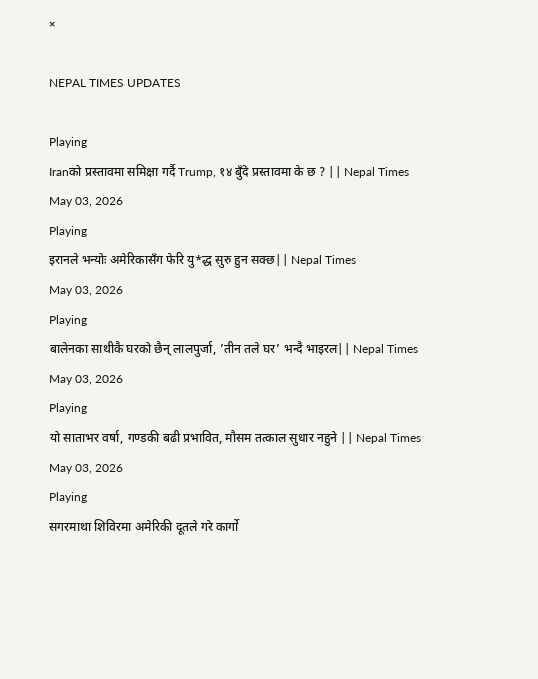×

NEPAL TIMES UPDATES

Playing
Iranको प्रस्तावमा समिक्षा गर्दै Trump, १४ बुँदे प्रस्तावमा के छ ? || Nepal Times
May 03, 2026
Playing
इरानले भन्योः अमेरिकासँग फेरि यु*द्ध सुरु हुन सक्छ|| Nepal Times
May 03, 2026
Playing
बालेनका साथीकै घरको छैन् लालपुर्जा, ’तीन तले घर’ भन्दै भाइरल|| Nepal Times
May 03, 2026
Playing
यो साताभर वर्षा, गण्डकी बढी प्रभावित, मौसम तत्काल सुधार नहुने || Nepal Times
May 03, 2026
Playing
सगरमाथा शिविरमा अमेरिकी दूतले गरे कार्गो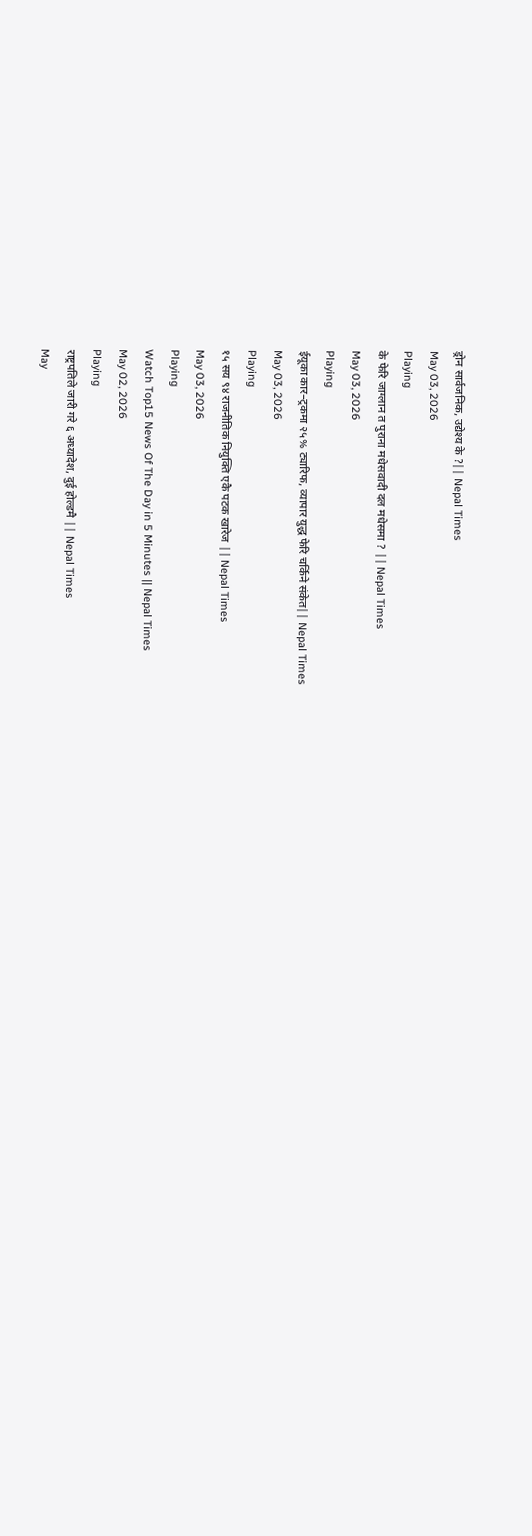ड्रोन सार्वजनिक, उद्येश्य के ?|| Nepal Times
May 03, 2026
Playing
के फेरि जाग्लान त पुराना मधेसवादी दल मधेसमा ? || Nepal Times
May 03, 2026
Playing
ईयूका कार–ट्रकमा २५% ट्यारिफ, व्यापार युद्ध फेरि चर्किने संकेत|| Nepal Times
May 03, 2026
Playing
१५ सय ९४ राजनीतिक नियुक्ति एकै पटक खारेज || Nepal Times
May 03, 2026
Playing
Watch Top15 News Of The Day in 5 Minutes || Nepal Times
May 02, 2026
Playing
राष्ट्रपतिले जारी गरे ६ अध्यादेश, दुई होल्डमै || Nepal Times
May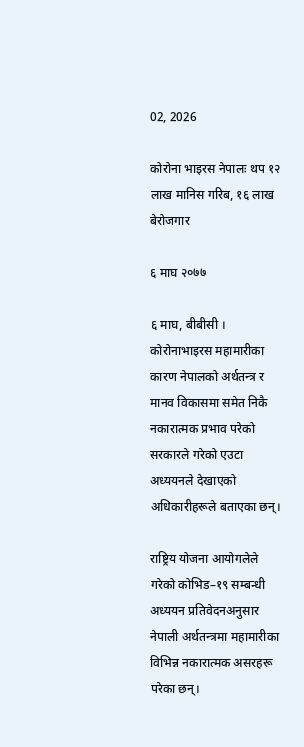02, 2026

कोरोना भाइरस नेपालः थप १२ लाख मानिस गरिब, १६ लाख बेरोजगार

६ माघ २०७७

६ माघ, बीबीसी ।
कोरोनाभाइरस महामारीका कारण नेपालको अर्थतन्त्र र मानव विकासमा समेत निकै नकारात्मक प्रभाव परेको सरकारले गरेको एउटा अध्ययनले देखाएको अधिकारीहरूले बताएका छन्।

राष्ट्रिय योजना आयोगलेले गरेको कोभिड–१९ सम्बन्धी अध्ययन प्रतिवेदनअनुसार नेपाली अर्थतन्त्रमा महामारीका विभिन्न नकारात्मक असरहरू परेका छन्।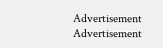Advertisement
Advertisement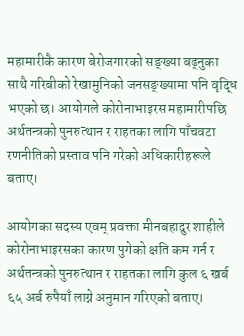महामारीकै कारण बेरोजगारको सङ्ख्या बढ्नुका साथै गरिबीको रेखामुनिको जनसङ्ख्यामा पनि वृद्धि भएको छ। आयोगले कोरोनाभाइरस महामारीपछि अर्थतन्त्रको पुनरुत्थान र राहतका लागि पाँचवटा रणनीतिको प्रस्ताव पनि गरेको अधिकारीहरूले बताए।

आयोगका सदस्य एवम् प्रवक्ता मीनबहादुर शाहीले कोरोनाभाइरसका कारण पुगेको क्षति कम गर्न र अर्थतन्त्रको पुनरुत्थान र राहतका लागि कुल ६ खर्ब ६५ अर्ब रुपैयाँ लाग्ने अनुमान गरिएको बताए।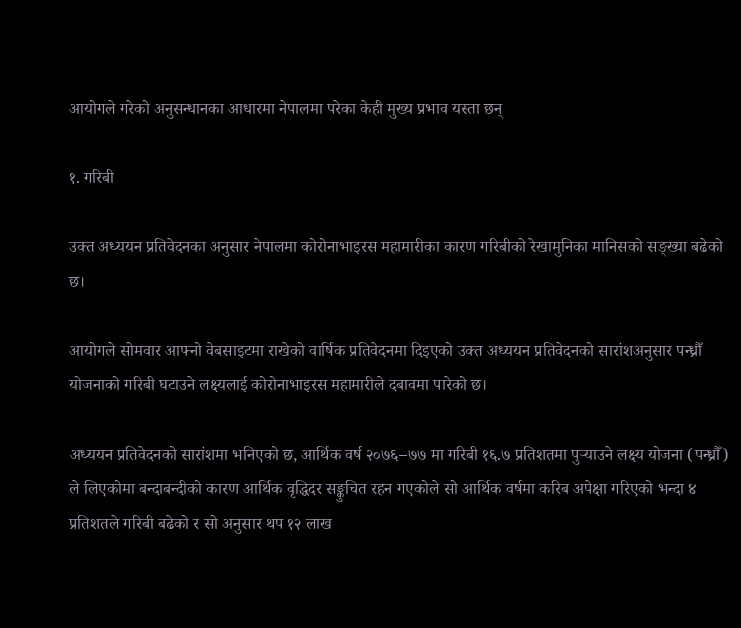आयोगले गरेको अनुसन्धानका आधारमा नेपालमा परेका केही मुख्य प्रभाव यस्ता छन्

१. गरिबी

उक्त अध्ययन प्रतिवेदनका अनुसार नेपालमा कोरोनाभाइरस महामारीका कारण गरिबीको रेखामुनिका मानिसको सङ्ख्या बढेको छ।

आयोगले सोमवार आफ्नो वेबसाइटमा राखेको वार्षिक प्रतिवेदनमा दिइएको उक्त अध्ययन प्रतिवेदनको सारांशअनुसार पन्ध्रौँ योजनाको गरिबी घटाउने लक्ष्यलाई कोरोनाभाइरस महामारीले दबावमा पारेको छ।

अध्ययन प्रतिवेदनको सारांशमा भनिएको छ, आर्थिक वर्ष २०७६–७७ मा गरिबी १६.७ प्रतिशतमा पुर्‍याउने लक्ष्य योजना (पन्ध्रौँ) ले लिएकोमा बन्दाबन्दीको कारण आर्थिक वृद्धिदर सङ्कुचित रहन गएकोले सो आर्थिक वर्षमा करिब अपेक्षा गरिएको भन्दा ४ प्रतिशतले गरिबी बढेको र सो अनुसार थप १२ लाख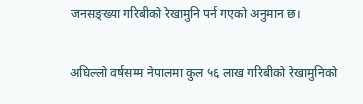जनसङ्ख्या गरिबीको रेखामुनि पर्न गएको अनुमान छ।

अघिल्लो वर्षसम्म नेपालमा कुल ५६ लाख गरिबीको रेखामुनिको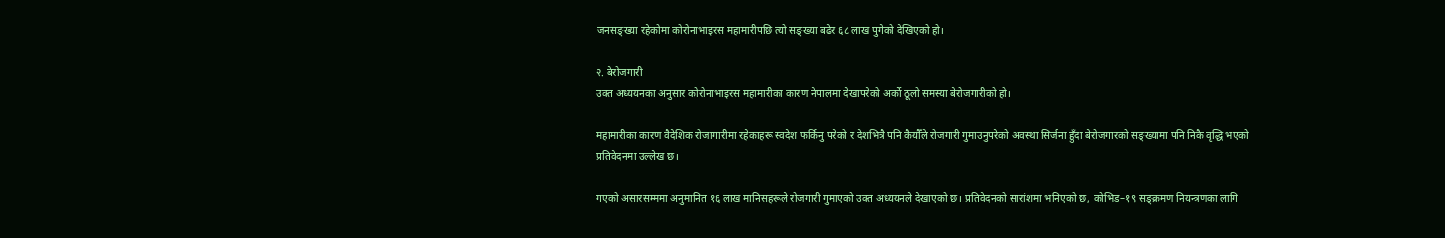जनसङ्ख्या रहेकोमा कोरोनाभाइरस महामारीपछि त्यो सङ्ख्या बढेर ६८ लाख पुगेको देखिएको हो।

२. बेरोजगारी
उक्त अध्ययनका अनुसार कोरोनाभाइरस महामारीका कारण नेपालमा देखापरेको अर्को ठूलो समस्या बेरोजगारीको हो।

महामारीका कारण वैदेशिक रोजागारीमा रहेकाहरू स्वदेश फर्किनु परेको र देशभित्रै पनि कैयौँले रोजगारी गुमाउनुपरेको अवस्था सिर्जना हुँदा बेरोजगारको सङ्ख्यामा पनि निकै वृद्धि भएको प्रतिवेदनमा उल्लेख छ।

गएको असारसम्ममा अनुमानित १६ लाख मानिसहरूले रोजगारी गुमाएको उक्त अध्ययनले देखाएको छ। प्रतिवेदनको सारांशमा भनिएको छ, कोभिड–१९ सङ्क्रमण नियन्त्रणका लागि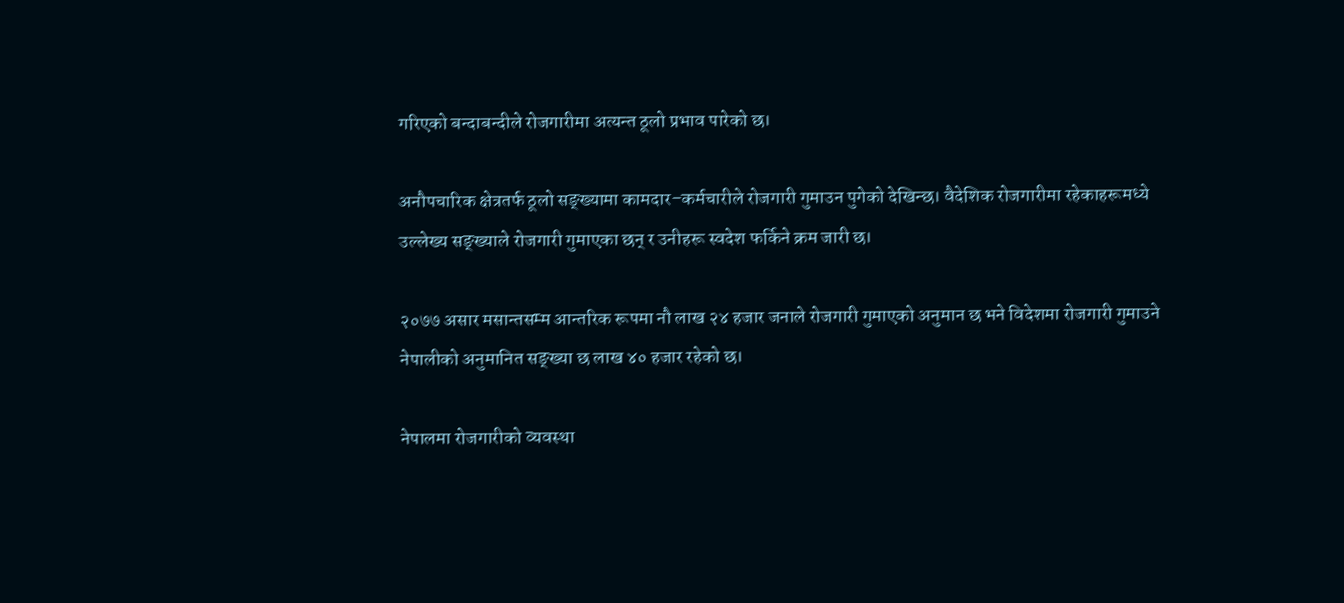गरिएको बन्दाबन्दीले रोजगारीमा अत्यन्त ठूलो प्रभाव पारेको छ।

अनौपचारिक क्षेत्रतर्फ ठूलो सङ्ख्यामा कामदार–कर्मचारीले रोजगारी गुमाउन पुगेको देखिन्छ। वैदेशिक रोजगारीमा रहेकाहरूमध्ये उल्लेख्य सङ्ख्याले रोजगारी गुमाएका छन् र उनीहरू स्वदेश फर्किने क्रम जारी छ।

२०७७ असार मसान्तसम्म आन्तरिक रूपमा नौ लाख २४ हजार जनाले रोजगारी गुमाएको अनुमान छ भने विदेशमा रोजगारी गुमाउने नेपालीको अनुमानित सङ्ख्या छ लाख ४० हजार रहेको छ।

नेपालमा रोजगारीको व्यवस्था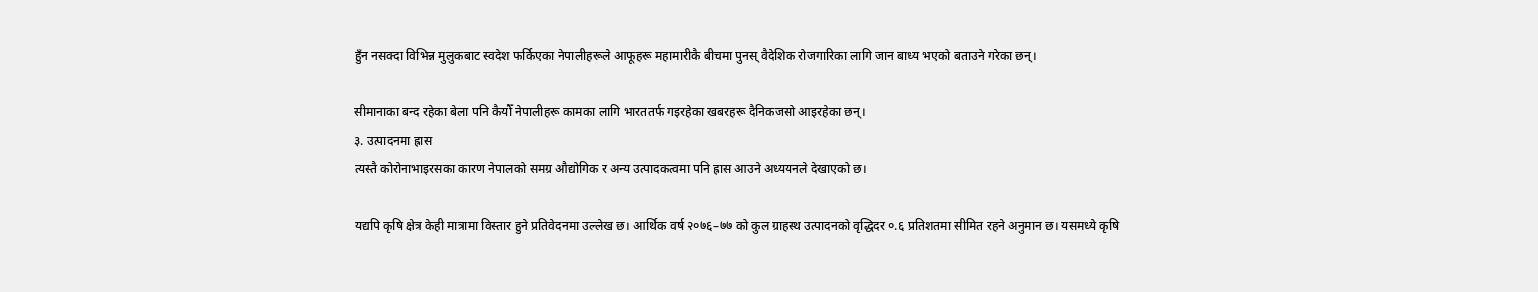हुँन नसक्दा विभिन्न मुलुकबाट स्वदेश फर्किएका नेपालीहरूले आफूहरू महामारीकै बीचमा पुनस् वैदेशिक रोजगारिका लागि जान बाध्य भएको बताउने गरेका छन्।

सीमानाका बन्द रहेका बेला पनि कैयौँ नेपालीहरू कामका लागि भारततर्फ गइरहेका खबरहरू दैनिकजसो आइरहेका छन्।
३. उत्पादनमा ह्रास
त्यस्तै कोरोनाभाइरसका कारण नेपालको समग्र औद्योगिक र अन्य उत्पादकत्वमा पनि ह्रास आउने अध्ययनले देखाएको छ।

यद्यपि कृषि क्षेत्र केही मात्रामा विस्तार हुने प्रतिवेदनमा उल्लेख छ। आर्थिक वर्ष २०७६–७७ को कुल ग्राहस्थ उत्पादनको वृद्धिदर ०.६ प्रतिशतमा सीमित रहने अनुमान छ। यसमध्ये कृषि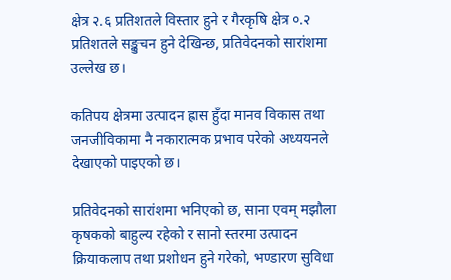क्षेत्र २.६ प्रतिशतले विस्तार हुने र गैरकृषि क्षेत्र ०.२ प्रतिशतले सङ्कुचन हुने देखिन्छ, प्रतिवेदनको सारांशमा उल्लेख छ।

कतिपय क्षेत्रमा उत्पादन ह्रास हुँदा मानव विकास तथा जनजीविकामा नै नकारात्मक प्रभाव परेको अध्ययनले देखाएको पाइएको छ।

प्रतिवेदनको सारांशमा भनिएको छ, साना एवम् मझौला कृषकको बाहुल्य रहेको र सानो स्तरमा उत्पादन क्रियाकलाप तथा प्रशोधन हुने गरेको, भण्डारण सुविधा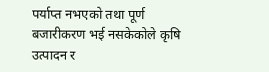पर्याप्त नभएको तथा पूर्ण बजारीकरण भई नसकेकोले कृषि उत्पादन र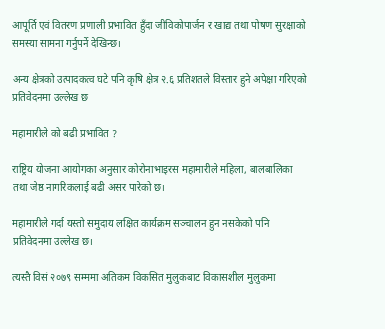आपूर्ति एवं वितरण प्रणाली प्रभावित हुँदा जीविकोपार्जन र खाद्य तथा पोषण सुरक्षाको समस्या सामना गर्नुपर्ने देखिन्छ।

अन्य क्षेत्रको उत्पादकत्व घटे पनि कृषि क्षेत्र २.६ प्रतिशतले विस्तार हुने अपेक्षा गरिएको प्रतिवेदनमा उल्लेख छ

महामारीले को बढी प्रभावित ?

राष्ट्रिय योजना आयोगका अनुसार कोरोनाभाइरस महामारीले महिला, बालबालिका तथा जेष्ठ नागरिकलाई बढी असर पारेको छ।

महामारीले गर्दा यस्तो समुदाय लक्षित कार्यक्रम सञ्चालन हुन नसकेको पनि प्रतिवेदनमा उल्लेख छ।

त्यस्तै विसं २०७९ सम्ममा अतिकम विकसित मुलुकबाट विकासशील मुलुकमा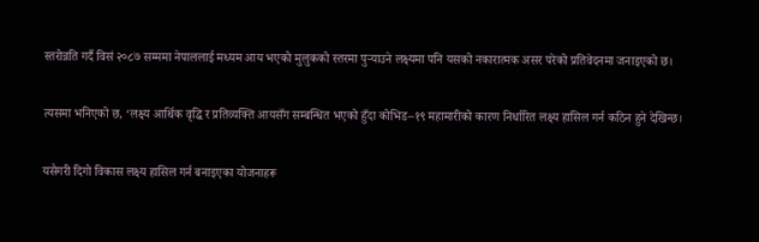स्तरोन्नति गर्दै विसं २०८७ सम्ममा नेपाललाई मध्यम आय भएको मुलुकको स्तरमा पुर्‍याउने लक्ष्यमा पनि यसको नकारात्मक असर परेको प्रतिवेदनमा जनाइएको छ।

त्यसमा भनिएको छ, ‘लक्ष्य आर्थिक वृद्धि र प्रतिव्यक्ति आयसँग सम्बन्धित भएको हुँदा कोभिड–१९ महामारीको कारण निर्धारित लक्ष्य हासिल गर्न कठिन हुने देखिन्छ।

यसैगरी दिगो विकास लक्ष्य हासिल गर्न बनाइएका योजनाहरू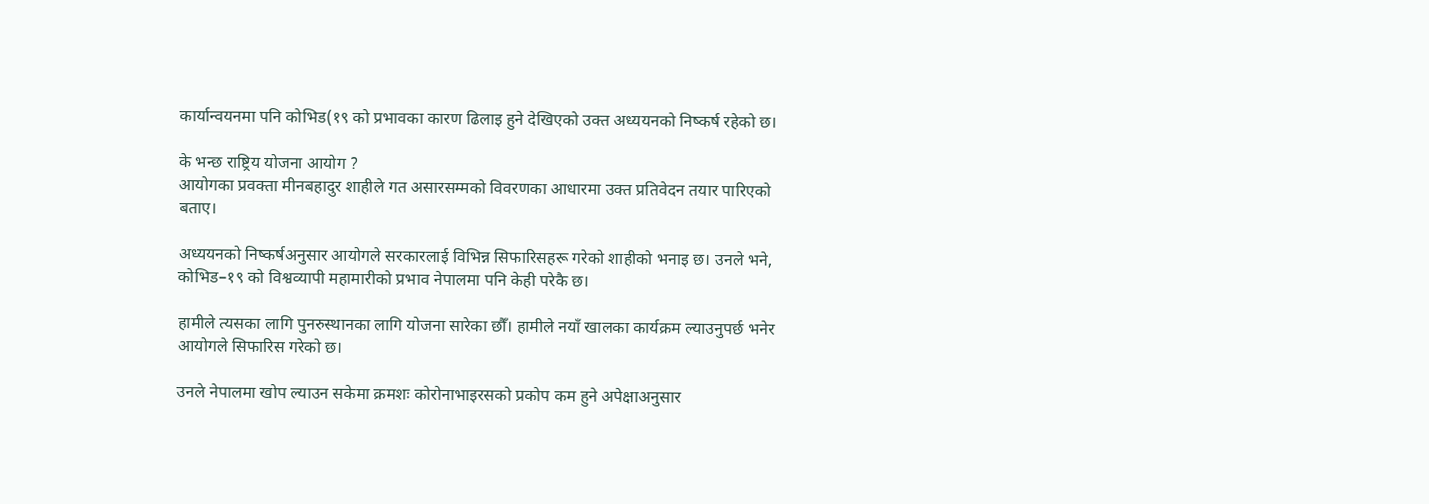कार्यान्वयनमा पनि कोभिड(१९ को प्रभावका कारण ढिलाइ हुने देखिएको उक्त अध्ययनको निष्कर्ष रहेको छ।

के भन्छ राष्ट्रिय योजना आयोग ?
आयोगका प्रवक्ता मीनबहादुर शाहीले गत असारसम्मको विवरणका आधारमा उक्त प्रतिवेदन तयार पारिएको बताए।

अध्ययनको निष्कर्षअनुसार आयोगले सरकारलाई विभिन्न सिफारिसहरू गरेको शाहीको भनाइ छ। उनले भने, कोभिड–१९ को विश्वव्यापी महामारीको प्रभाव नेपालमा पनि केही परेकै छ।

हामीले त्यसका लागि पुनरुस्थानका लागि योजना सारेका छौँ। हामीले नयाँ खालका कार्यक्रम ल्याउनुपर्छ भनेर आयोगले सिफारिस गरेको छ।

उनले नेपालमा खोप ल्याउन सकेमा क्रमशः कोरोनाभाइरसको प्रकोप कम हुने अपेक्षाअनुसार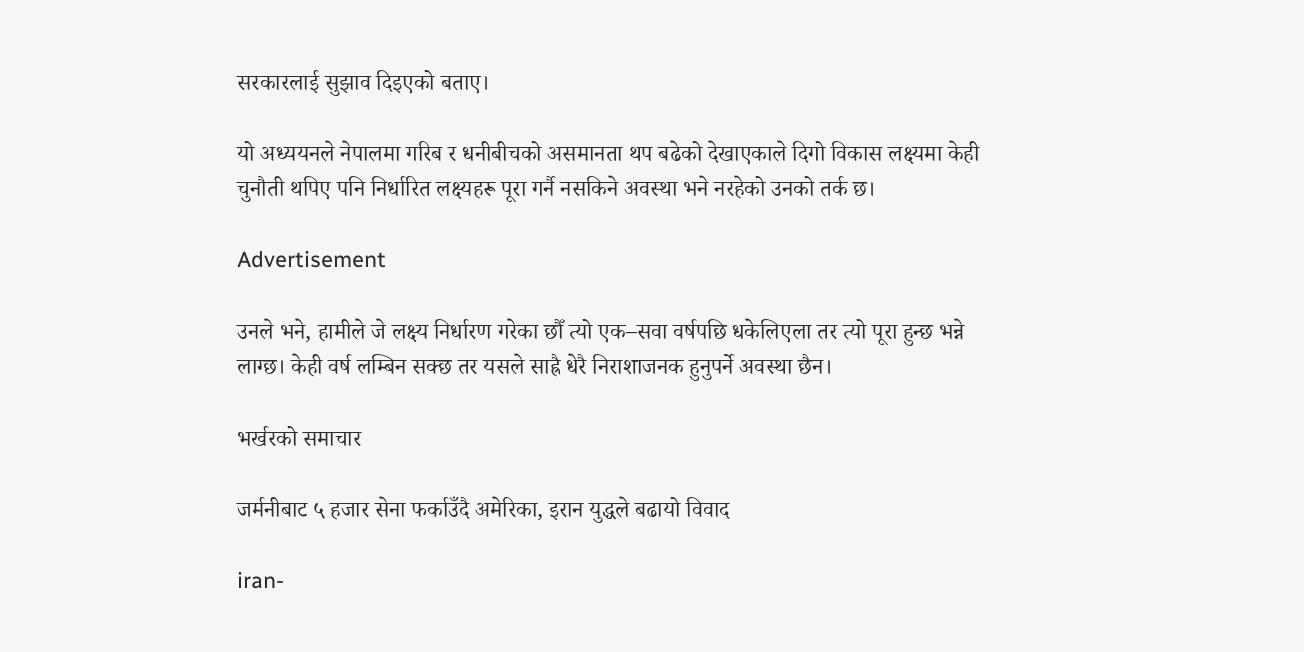सरकारलाई सुझाव दिइएको बताए।

यो अध्ययनले नेपालमा गरिब र धनीबीचको असमानता थप बढेको देखाएकाले दिगो विकास लक्ष्यमा केही चुनौती थपिए पनि निर्धारित लक्ष्यहरू पूरा गर्नै नसकिने अवस्था भने नरहेको उनको तर्क छ।

Advertisement

उनले भने, हामीले जे लक्ष्य निर्धारण गरेका छौँ त्यो एक–सवा वर्षपछि धकेलिएला तर त्यो पूरा हुन्छ भन्ने लाग्छ। केही वर्ष लम्बिन सक्छ तर यसले साह्रै धेरै निराशाजनक हुनुपर्ने अवस्था छैन।

भर्खरको समाचार

जर्मनीबाट ५ हजार सेना फर्काउँदै अमेरिका, इरान युद्धले बढायो विवाद

iran-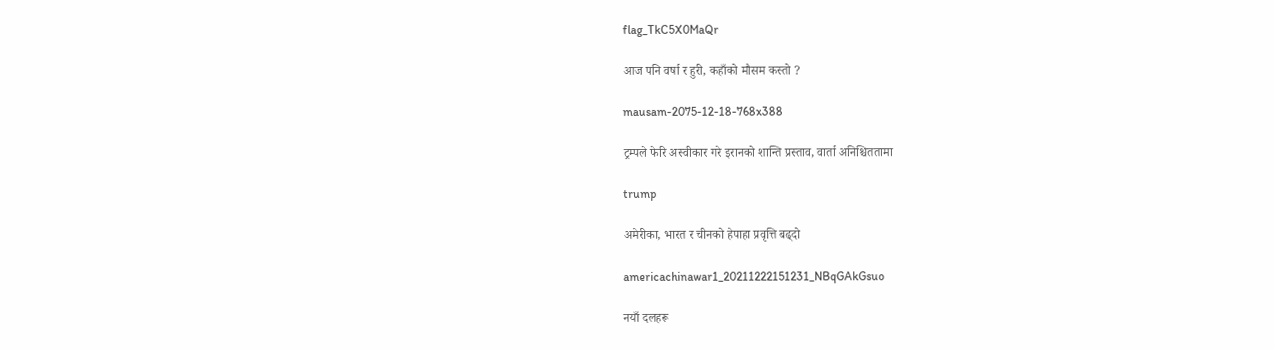flag_TkC5X0MaQr

आज पनि वर्षा र हुरी, कहाँको मौसम कस्तो ?

mausam-2075-12-18-768x388

ट्रम्पले फेरि अस्वीकार गरे इरानको शान्ति प्रस्ताव, वार्ता अनिश्चिततामा

trump

अमेरीका, भारत र चीनको हेपाहा प्रवृत्ति बढ्दो

americachinawar1_20211222151231_NBqGAkGsuo

नयाँ दलहरू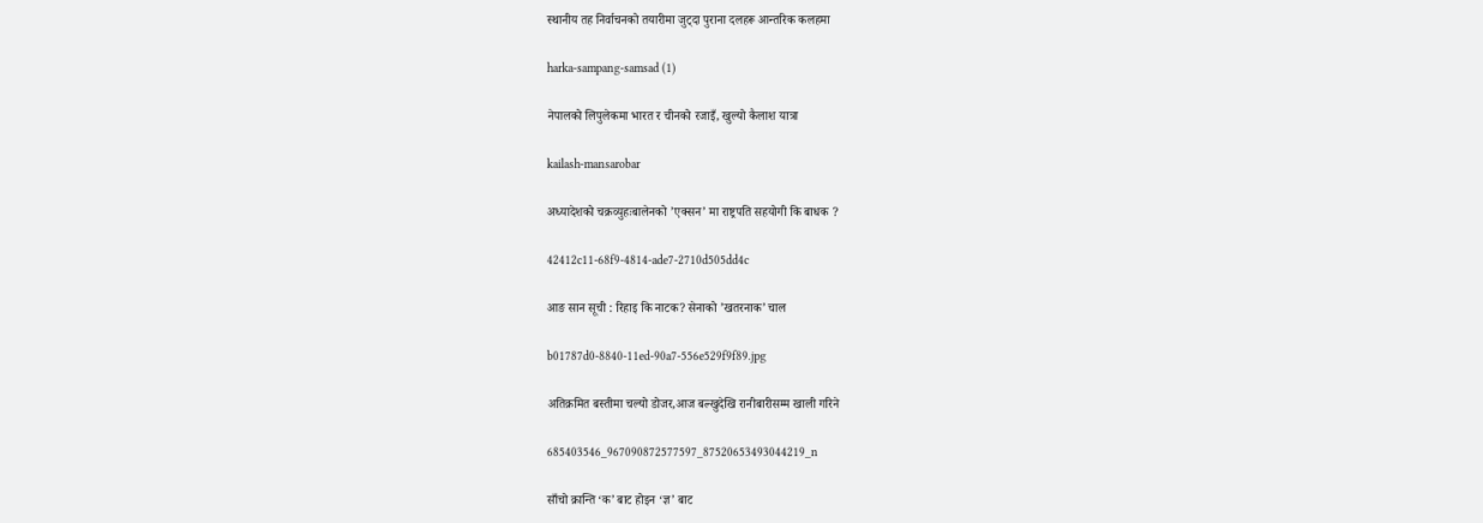स्थानीय तह निर्वाचनको तयारीमा जुट्दा पुराना दलहरू आन्तरिक कलहमा

harka-sampang-samsad (1)

नेपालको लिपुलेकमा भारत र चीनको रजाइँ, खुल्यो कैलाश यात्रा

kailash-mansarobar

अध्यादेशको चक्रव्युहःबालेनको ’एक्सन’ मा राष्ट्रपति सहयोगी कि बाधक ?

42412c11-68f9-4814-ade7-2710d505dd4c

आङ सान सूची : रिहाइ कि नाटक? सेनाको ’खतरनाक’ चाल

b01787d0-8840-11ed-90a7-556e529f9f89.jpg

अतिक्रमित बस्तीमा चल्यो डोजर,आज बल्खुदेखि रानीबारीसम्म खाली गरिने

685403546_967090872577597_87520653493044219_n

साँचो क्रान्ति ‘क’ बाट होइन ‘ज्ञ’ बाट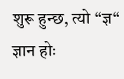शुरू हुन्छ, त्यो “ज्ञ“ ज्ञान होः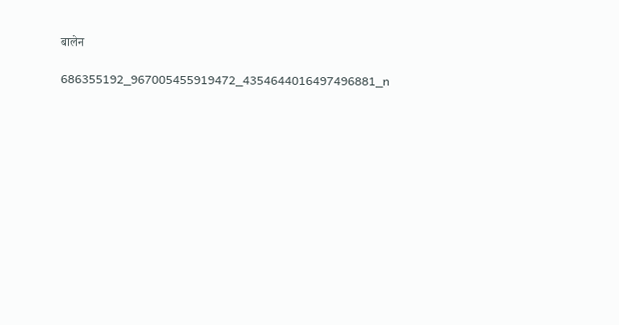बालेन

686355192_967005455919472_4354644016497496881_n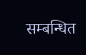सम्बन्धित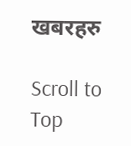खबरहरु

Scroll to Top